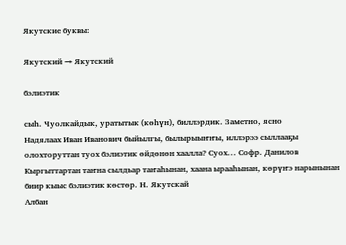Якутские буквы:

Якутский → Якутский

бэлиэтик

сыһ. Чуолкайдык, уратытык (көһүн), биллэрдик. Заметно, ясно
Надялаах Иван Иванович быйылгы, былырыыҥҥы, иллэрээ сыллааҕы олохторуттан туох бэлиэтик өйдөнөн хаалла? Суох... Софр. Данилов
Кыргыттартан таҥна сылдьар таҥаһынан, хаана ырааһынан, көрүҥэ нарынынан биир кыыс бэлиэтик көстөр. Н. Якутскай
Албан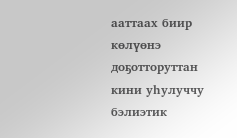ааттаах биир көлүөнэ доҕотторуттан кини уһулуччу бэлиэтик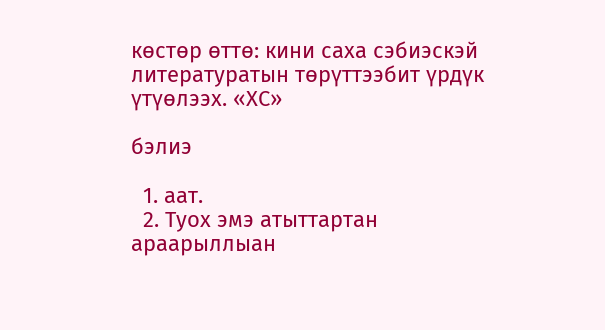көстөр өттө: кини саха сэбиэскэй литературатын төрүттээбит үрдүк үтүөлээх. «ХС»

бэлиэ

  1. аат.
  2. Туох эмэ атыттартан араарыллыан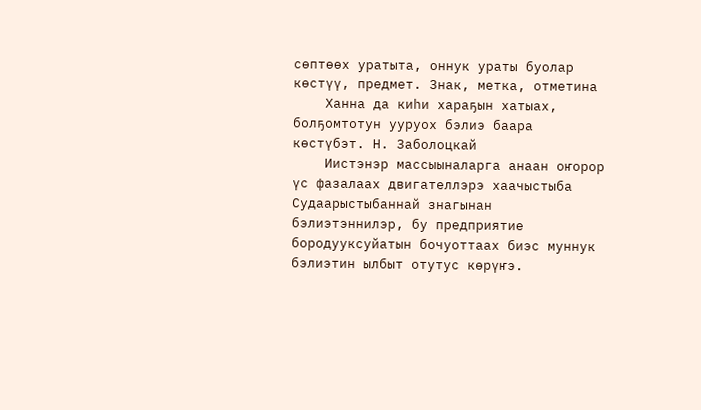сөптөөх уратыта, оннук ураты буолар көстүү, предмет. Знак, метка, отметина
    Ханна да киһи хараҕын хатыах, болҕомтотун ууруох бэлиэ баара көстүбэт. Н. Заболоцкай
    Иистэнэр массыыналарга анаан оҥорор үс фазалаах двигателлэрэ хаачыстыба Судаарыстыбаннай знагынан бэлиэтэннилэр, бу предприятие бородууксуйатын бочуоттаах биэс муннук бэлиэтин ылбыт отутус көрүҥэ.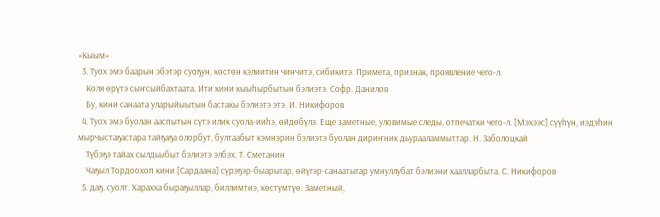«Кыым»
  3. Туох эмэ баарын эбэтэр суоҕун, көстөн кэлиитин чинчитэ, сибикитэ. Примета, признак, проявление чего-л.
    Коля өрүтэ сыҥсыйбахтаата. Ити кини кыыһырбытын бэлиэтэ. Софр. Данилов
    Бу, кини санаата уларыйыытын бастакы бэлиэтэ этэ. И. Никифоров
  4. Туох эмэ буолан ааспытын сүтэ илик суола-ииһэ, өйдөбүлэ. Еще заметные, уловимые следы, отпечатки чего-л. [Мэхээс] сүүһүн, иэдэһин мырчыстаҕастара тайҕаҕа олорбут, бултаабыт кэмнэрин бэлиэтэ буолан дириҥник дьурааламмыттар. Н. Заболоцкай
    Түбэҕэ тайах сылдьыбыт бэлиэтэ элбэх. Т. Сметанин
    Чаҕыл Тордоохоп кини [Сардаана] сүрэҕэр-быарыгар, өйүгэр-санаатыгар умнуллубат бэлиэни хаалларбыта. С. Никифоров
  5. даҕ. суолт. Харахха быраҕыллар, биллимтиэ, көстүмтүө. Заметный,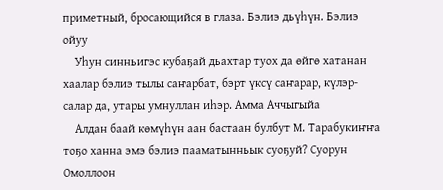приметный, бросающийся в глаза. Бэлиэ дьүһүн. Бэлиэ ойуу
    Уһун синньигэс кубаҕай дьахтар туох да өйгө хатанан хаалар бэлиэ тылы саҥарбат, бэрт үксү саҥарар, күлэр-салар да, утары умнуллан иһэр. Амма Аччыгыйа
    Алдан баай көмүһүн аан бастаан булбут М. Тарабукиҥҥа тоҕо ханна эмэ бэлиэ пааматынньык суоҕуй? Суорун Омоллоон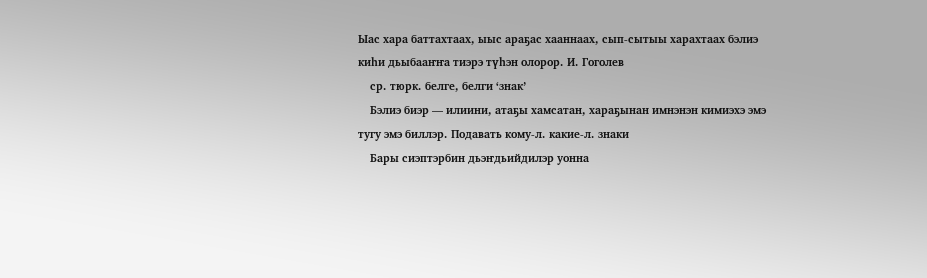Ыас хара баттахтаах, ыыс араҕас хааннаах, сып-сытыы харахтаах бэлиэ киһи дьыбааҥҥа тиэрэ түһэн олорор. И. Гоголев
    ср. тюрк. белге, белги ‘знак’
    Бэлиэ биэр — илиини, атаҕы хамсатан, хараҕынан имнэнэн кимиэхэ эмэ тугу эмэ биллэр. Подавать кому-л. какие-л. знаки
    Бары сиэптэрбин дьэҥдьийдилэр уонна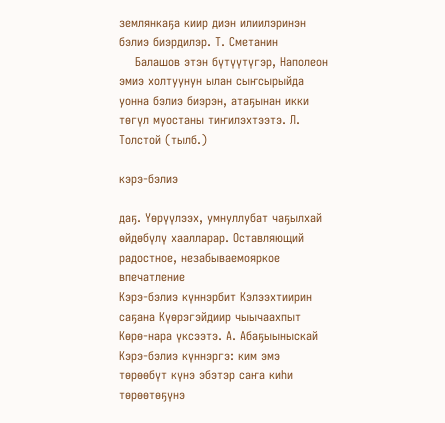землянкаҕа киир диэн илиилэринэн бэлиэ биэрдилэр. Т. Сметанин
    Балашов этэн бүтүүтүгэр, Наполеон эмиэ холтуунун ылан сыҥсырыйда уонна бэлиэ биэрэн, атаҕынан икки төгүл муостаны тиҥилэхтээтэ. Л. Толстой (тылб.)

кэрэ-бэлиэ

даҕ. Үөрүүлээх, умнуллубат чаҕылхай өйдөбүлү хаалларар. Оставляющий радостное, незабываемояркое впечатление
Кэрэ-бэлиэ күннэрбит Кэлээхтиирин саҕана Күөрэгэйдиир чыычаахпыт Көрө-нара үксээтэ. А. Абаҕыыныскай
Кэрэ-бэлиэ күннэргэ: ким эмэ төрөөбүт күнэ эбэтэр саҥа киһи төрөөтөҕүнэ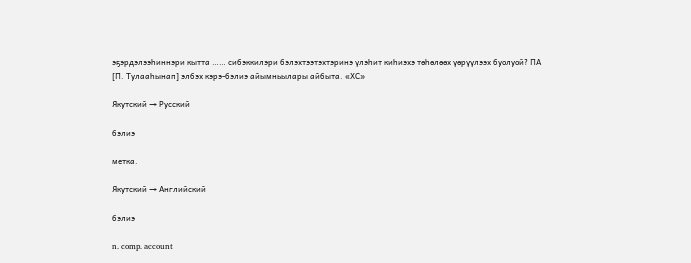эҕэрдэлээһиннэри кытта …… сибэккилэри бэлэхтээтэхтэринэ үлэһит киһиэхэ төһөлөөх үөрүүлээх буолуой? ПА
[П. Тулааһынап] элбэх кэрэ-бэлиэ айымньылары айбыта. «ХС»

Якутский → Русский

бэлиэ

метка.

Якутский → Английский

бэлиэ

n. comp. account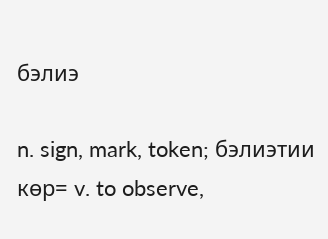бэлиэ

n. sign, mark, token; бэлиэтии көр= v. to observe,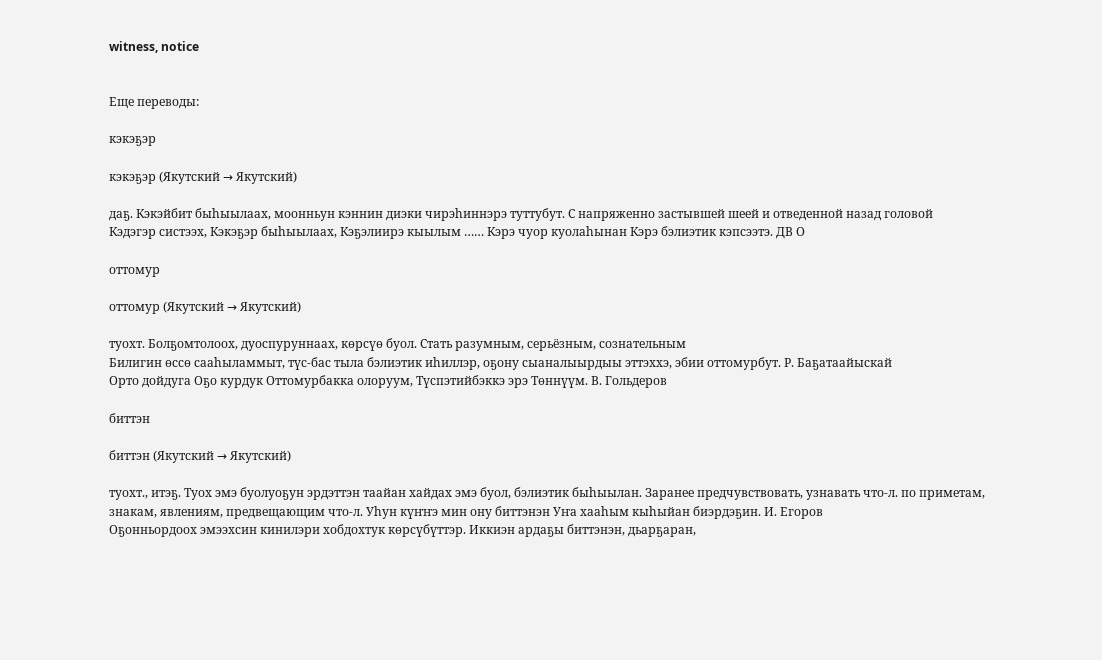witness, notice


Еще переводы:

кэкэҕэр

кэкэҕэр (Якутский → Якутский)

даҕ. Кэкэйбит быһыылаах, моонньун кэннин диэки чирэһиннэрэ туттубут. С напряженно застывшей шеей и отведенной назад головой
Кэдэгэр систээх, Кэкэҕэр быһыылаах, Кэҕэлиирэ кыылым …… Кэрэ чуор куолаһынан Кэрэ бэлиэтик кэпсээтэ. ДВ О

оттомур

оттомур (Якутский → Якутский)

туохт. Болҕомтолоох, дуоспуруннаах, көрсүө буол. Стать разумным, серьёзным, сознательным
Билигин өссө сааһыламмыт, түс-бас тыла бэлиэтик иһиллэр, оҕону сыаналыырдыы эттэххэ, эбии оттомурбут. Р. Баҕатаайыскай
Орто дойдуга Оҕо курдук Оттомурбакка олоруум, Түспэтийбэккэ эрэ Төннүүм. В. Гольдеров

биттэн

биттэн (Якутский → Якутский)

туохт., итэҕ. Туох эмэ буолуоҕун эрдэттэн таайан хайдах эмэ буол, бэлиэтик быһыылан. Заранее предчувствовать, узнавать что-л. по приметам, знакам, явлениям, предвещающим что-л. Уһун күҥҥэ мин ону биттэнэн Уҥа хааһым кыһыйан биэрдэҕин. И. Егоров
Оҕонньордоох эмээхсин кинилэри хобдохтук көрсүбүттэр. Иккиэн ардаҕы биттэнэн, дьарҕаран,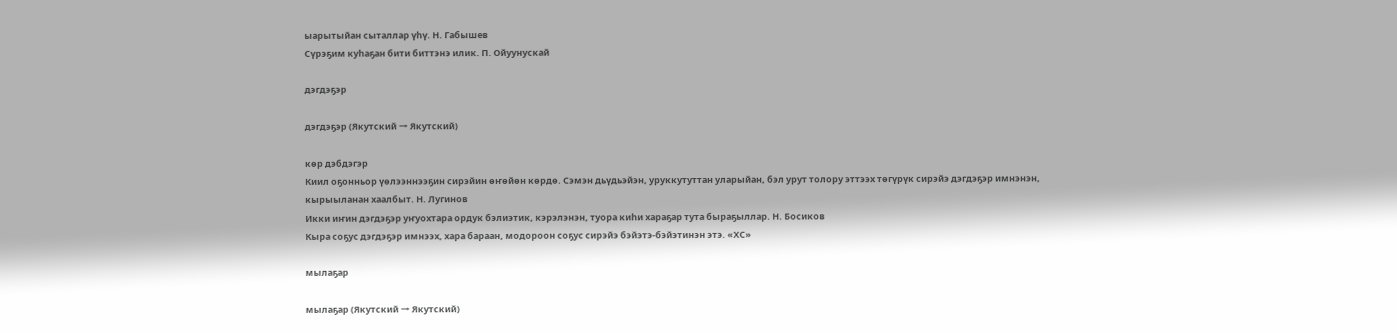ыарытыйан сыталлар үһү. Н. Габышев
Сүрэҕим куһаҕан бити биттэнэ илик. П. Ойуунускай

дэгдэҕэр

дэгдэҕэр (Якутский → Якутский)

көр дэбдэгэр
Киил оҕонньор үөлээннээҕин сирэйин өҥөйөн көрдө. Сэмэн дьүдьэйэн, уруккутуттан уларыйан, бэл урут толору эттээх төгүрүк сирэйэ дэгдэҕэр имнэнэн, кырыыланан хаалбыт. Н. Лугинов
Икки иҥин дэгдэҕэр уҥуохтара ордук бэлиэтик, кэрэлэнэн, туора киһи хараҕар тута быраҕыллар. Н. Босиков
Кыра соҕус дэгдэҕэр имнээх, хара бараан, модороон соҕус сирэйэ бэйэтэ-бэйэтинэн этэ. «ХС»

мылаҕар

мылаҕар (Якутский → Якутский)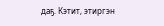даҕ. Кэтит, этиргэн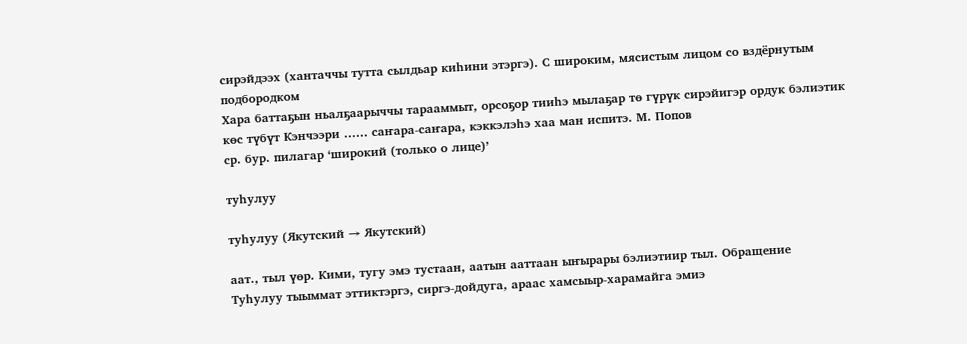сирэйдээх (хантаччы тутта сылдьар киһини этэргэ). С широким, мясистым лицом со вздёрнутым подбородком
Хара баттаҕын ньалҕаарыччы тарааммыт, орсоҕор тииһэ мылаҕар тө гүрүк сирэйигэр ордук бэлиэтик көс түбүт Кэнчээри …… саҥара-саҥара, кэккэлэһэ хаа ман испитэ. М. Попов
ср. бур. пилагар ‘широкий (только о лице)’

туһулуу

туһулуу (Якутский → Якутский)

аат., тыл үөр. Кими, тугу эмэ тустаан, аатын ааттаан ыҥырары бэлиэтиир тыл. Обращение
Туһулуу тыыммат эттиктэргэ, сиргэ-дойдуга, араас хамсыыр-харамайга эмиэ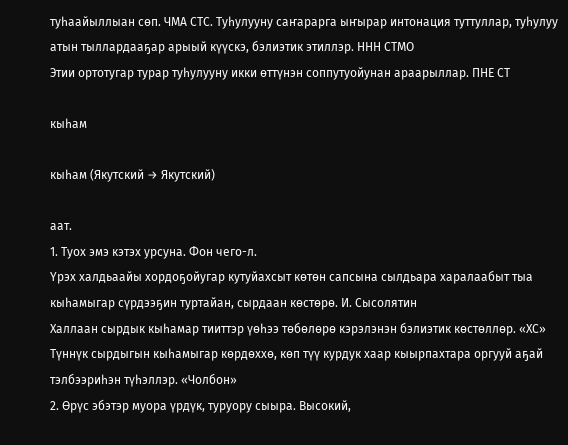туһаайыллыан сөп. ЧМА СТС. Туһулууну саҥарарга ыҥырар интонация туттуллар, туһулуу атын тыллардааҕар арыый күүскэ, бэлиэтик этиллэр. ННН СТМО
Этии ортотугар турар туһулууну икки өттүнэн соппутуойунан араарыллар. ПНЕ СТ

кыһам

кыһам (Якутский → Якутский)

аат.
1. Туох эмэ кэтэх урсуна. Фон чего-л.
Үрэх халдьаайы хордоҕойугар кутуйахсыт көтөн сапсына сылдьара харалаабыт тыа кыһамыгар сүрдээҕин туртайан, сырдаан көстөрө. И. Сысолятин
Халлаан сырдык кыһамар тииттэр үөһээ төбөлөрө кэрэлэнэн бэлиэтик көстөллөр. «ХС»
Түннүк сырдыгын кыһамыгар көрдөххө, көп түү курдук хаар кыырпахтара оргууй аҕай тэлбээриһэн түһэллэр. «Чолбон»
2. Өрүс эбэтэр муора үрдүк, туруору сыыра. Высокий,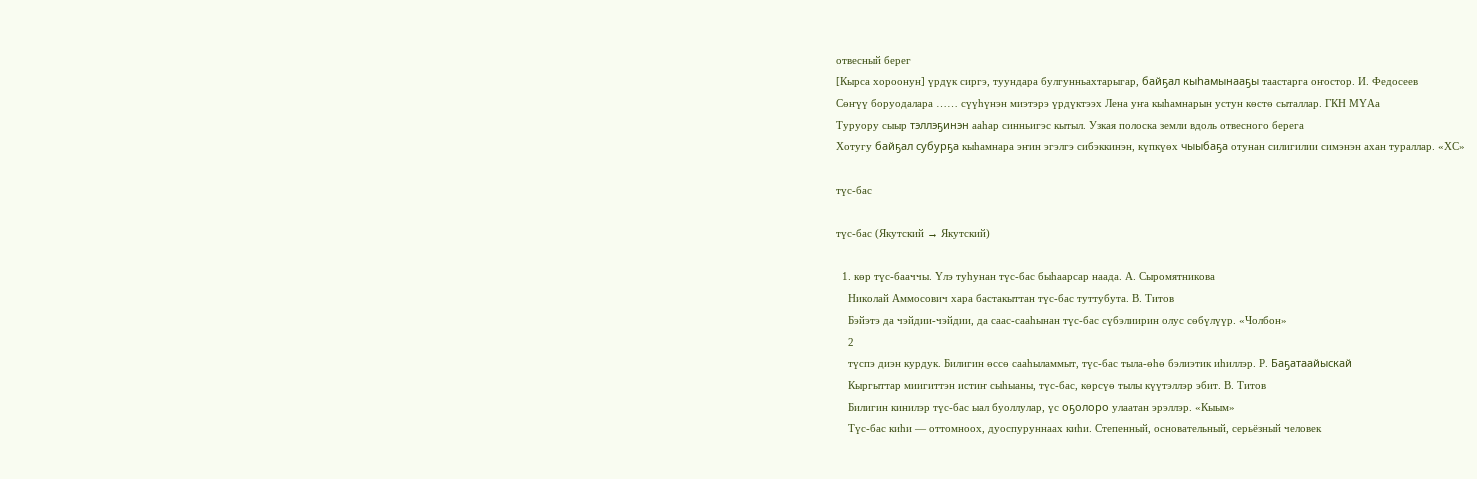отвесный берег
[Кырса хороонун] үрдүк сиргэ, туундара булгунньахтарыгар, байҕал кыһамынааҕы таастарга оҥостор. И. Федосеев
Сөҥүү боруодалара …… сүүһүнэн миэтэрэ үрдүктээх Лена уҥа кыһамнарын устун көстө сыталлар. ГКН МҮАа
Туруору сыыр тэллэҕинэн ааһар синньигэс кытыл. Узкая полоска земли вдоль отвесного берега
Хотугу байҕал субурҕа кыһамнара эҥин эгэлгэ сибэккинэн, күпкүөх чыыбаҕа отунан силигилии симэнэн ахан тураллар. «ХС»

түс-бас

түс-бас (Якутский → Якутский)

  1. көр түс-бааччы. Үлэ туһунан түс-бас быһаарсар наада. А. Сыромятникова
    Николай Аммосович хара бастакыттан түс-бас туттубута. В. Титов
    Бэйэтэ да чэйдии-чэйдии, да саас-сааһынан түс-бас сүбэлиирин олус сөбүлүүр. «Чолбон»
    2
    түспэ диэн курдук. Билигин өссө сааһыламмыт, түс-бас тыла-өһө бэлиэтик иһиллэр. Р. Баҕатаайыскай
    Кыргыттар миигиттэн истиҥ сыһыаны, түс-бас, көрсүө тылы күүтэллэр эбит. В. Титов
    Билигин кинилэр түс-бас ыал буоллулар, үс оҕолоро улаатан эрэллэр. «Кыым»
    Түс-бас киһи — оттомноох, дуоспуруннаах киһи. Степенный, основательный, серьёзный человек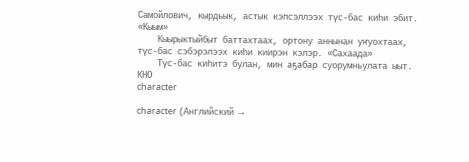Самойлович, кырдьык, астык кэпсэллээх түс-бас киһи эбит. «Кыым»
    Кыырыктыйбыт баттахтаах, ортону аннынан уҥуохтаах, түс-бас сэбэрэлээх киһи киирэн кэлэр. «Сахаада»
    Түс-бас киһитэ булан, мин аҕабар суорумньулата ыыт. КНО
character

character (Английский →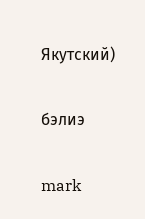Якутский)

бэлиэ

mark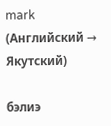mark (Английский → Якутский)

бэлиэ